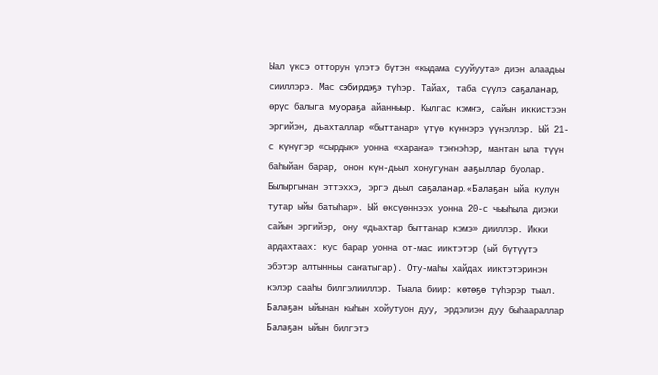Ыал үксэ отторун үлэтэ бүтэн «кыдама сууйуута» диэн алаадьы сииллэрэ. Мас сэбирдэҕэ түһэр. Тайах, таба сүүлэ саҕаланар, өрүс балыга муораҕа айанныыр. Кылгас кэмҥэ, сайын иккистээн эргийэн, дьахталлар «быттанар» үтүө күннэрэ үүнэллэр. Ый 21- с күнүгэр «сырдык» уонна «хараҥа» тэҥнэһэр, мантан ыла түүн баһыйан барар, онон күн-дьыл хонугунан ааҕыллар буолар. Былыргынан эттэххэ, эргэ дьыл саҕаланар. «Балаҕан ыйа кулун тутар ыйы батыһар». Ый өксүөннээх уонна 20-с чыыһыла диэки сайын эргийэр, ону «дьахтар быттанар кэмэ» дииллэр. Икки ардахтаах: кус барар уонна от-мас ииктэтэр (ый бүтүүтэ эбэтэр алтынньы саҥатыгар). Оту-маһы хайдах ииктэтэринэн кэлэр сааһы билгэлииллэр. Тыала биир: көтөҕө түһэрэр тыал. Балаҕан ыйынан кыһын хойутуон дуу, эрдэлиэн дуу быһаараллар
Балаҕан ыйын билгэтэ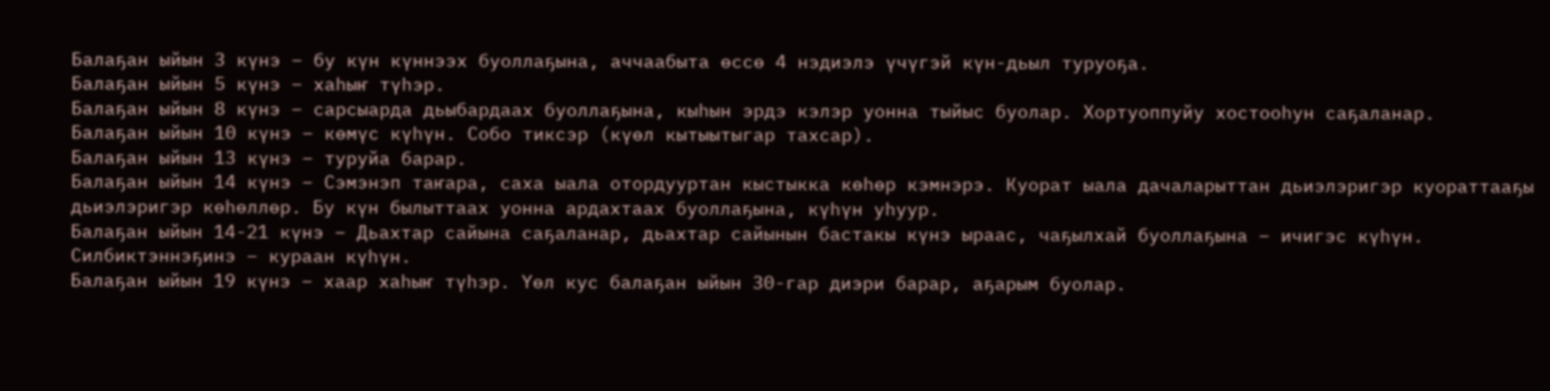Балаҕан ыйын 3 күнэ – бу күн күннээх буоллаҕына, аччаабыта өссө 4 нэдиэлэ үчүгэй күн-дьыл туруоҕа.
Балаҕан ыйын 5 күнэ – хаһыҥ түһэр.
Балаҕан ыйын 8 күнэ – сарсыарда дьыбардаах буоллаҕына, кыһын эрдэ кэлэр уонна тыйыс буолар. Хортуоппуйу хостооһун саҕаланар.
Балаҕан ыйын 10 күнэ – көмүс күһүн. Собо тиксэр (күөл кытыытыгар тахсар).
Балаҕан ыйын 13 күнэ – туруйа барар.
Балаҕан ыйын 14 күнэ – Сэмэнэп таҥара, саха ыала отордууртан кыстыкка көһөр кэмнэрэ. Куорат ыала дачаларыттан дьиэлэригэр куораттааҕы дьиэлэригэр көһөллөр. Бу күн былыттаах уонна ардахтаах буоллаҕына, күһүн уһуур.
Балаҕан ыйын 14-21 күнэ – Дьахтар сайына саҕаланар, дьахтар сайынын бастакы күнэ ыраас, чаҕылхай буоллаҕына – ичигэс күһүн. Силбиктэннэҕинэ – кураан күһүн.
Балаҕан ыйын 19 күнэ – хаар хаһыҥ түһэр. Үөл кус балаҕан ыйын 30-гар диэри барар, аҕарым буолар.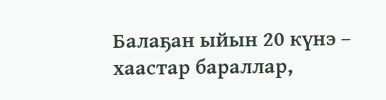Балаҕан ыйын 20 күнэ – хаастар бараллар,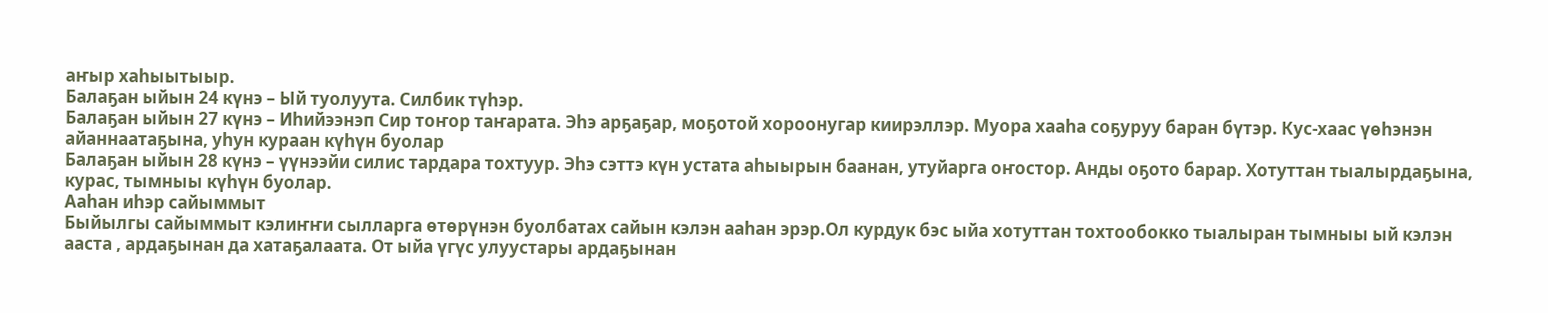аҥыр хаһыытыыр.
Балаҕан ыйын 24 күнэ – Ый туолуута. Силбик түһэр.
Балаҕан ыйын 27 күнэ – Иһийээнэп Сир тоҥор таҥарата. Эһэ арҕаҕар, моҕотой хороонугар киирэллэр. Муора хааһа соҕуруу баран бүтэр. Кус-хаас үөһэнэн айаннаатаҕына, уһун кураан күһүн буолар
Балаҕан ыйын 28 күнэ – үүнээйи силис тардара тохтуур. Эһэ сэттэ күн устата аһыырын баанан, утуйарга оҥостор. Анды оҕото барар. Хотуттан тыалырдаҕына, курас, тымныы күһүн буолар.
Ааһан иһэр сайыммыт
Быйылгы сайыммыт кэлиҥҥи сылларга өтөрүнэн буолбатах сайын кэлэн ааһан эрэр.Ол курдук бэс ыйа хотуттан тохтообокко тыалыран тымныы ый кэлэн ааста , ардаҕынан да хатаҕалаата. От ыйа үгүс улуустары ардаҕынан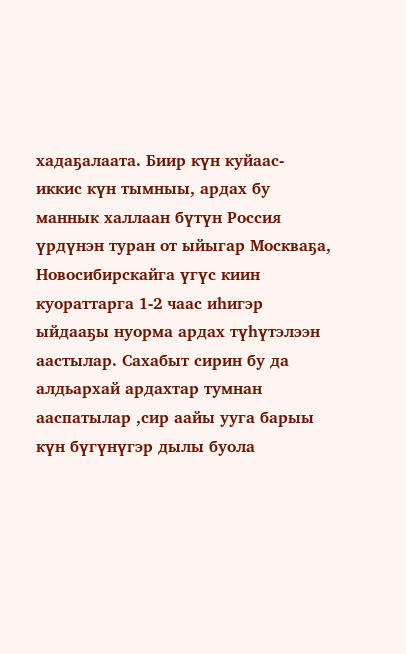хадаҕалаата. Биир күн куйаас- иккис күн тымныы, ардах бу маннык халлаан бүтүн Россия үрдүнэн туран от ыйыгар Москваҕа, Новосибирскайга үгүс киин куораттарга 1-2 чаас иһигэр ыйдааҕы нуорма ардах түһүтэлээн аастылар. Сахабыт сирин бу да алдьархай ардахтар тумнан ааспатылар ,сир аайы ууга барыы күн бүгүнүгэр дылы буола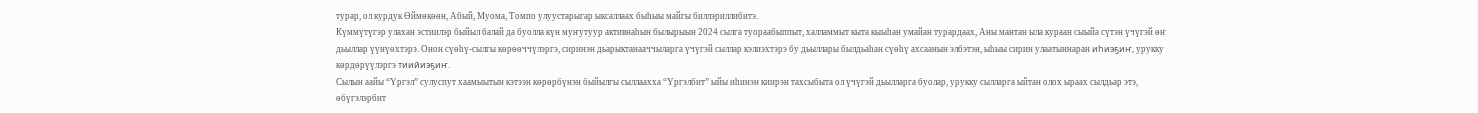турар, ол курдук Өймөкөөн, Абый, Муома, Томпо улуустарыгар ыксаллаах быһыы майгы биллэриллибитэ.
Күммүтүгэр улахан эстиилэр быйыл балай да буолла күн муҥутуур активнаһын былырыын 2024 сылга туораабыппыт, халламмыт кыта кыыһан умайан турардаах, Аны мантан ыла кураан сыыйа сүтэн үчүгэй өҥ дьыллар үүнүөхтэрэ. Онон сүөһү-сылгы көрөөччүлэргэ, сиринэн дьарыктанааччыларга үчүгэй сыллар кэлиэхтэрэ бу дьыллары былдьаһан сүөһү ахсаанын элбэтэн, ыһыы сирин улаатыннаран иһиэҕиҥ, урукку көрдөрүүлэргэ тиийиэҕиҥ.
Сылын аайы “Үргэл” сулуспут хаамыытын кэтээн көрөрбүнэн быйылгы сыллаахха “Үргэлбит” ыйы иһинэн киирэн тахсыбыта ол үчүгэй дьылларга буолар, урукку сылларга ыйтан олох ыраах сылдьар этэ, өбүгэлэрбит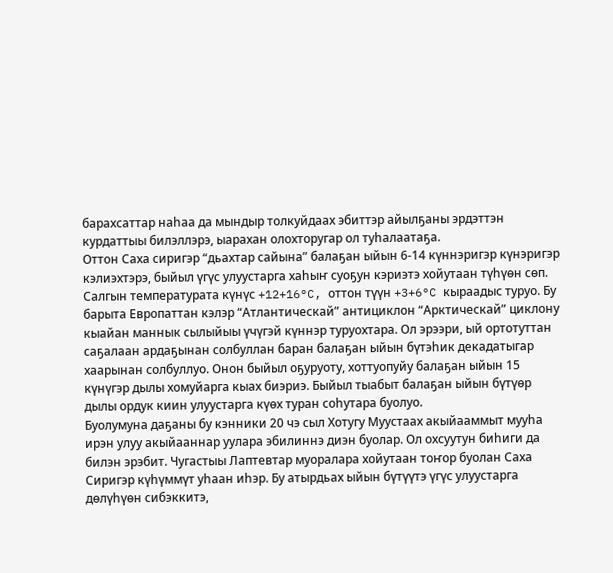барахсаттар наһаа да мындыр толкуйдаах эбиттэр айылҕаны эрдэттэн курдаттыы билэллэрэ, ыарахан олохторугар ол туһалаатаҕа.
Оттон Саха сиригэр “дьахтар сайына” балаҕан ыйын 6-14 күннэригэр күнэригэр кэлиэхтэрэ, быйыл үгүс улуустарга хаһыҥ суоҕун кэриэтэ хойутаан түһүөн сөп. Салгын температурата күнүс +12+16°C, оттон түүн +3+6°C кыраадыс туруо. Бу барыта Европаттан кэлэр “Атлантическай” антициклон “Арктическай” циклону кыайан маннык сылыйыы үчүгэй күннэр туруохтара. Ол эрээри, ый ортотуттан саҕалаан ардаҕынан солбуллан баран балаҕан ыйын бүтэһик декадатыгар хаарынан солбуллуо. Онон быйыл оҕуруоту, хоттуопуйу балаҕан ыйын 15 күнүгэр дылы хомуйарга кыах биэриэ. Быйыл тыабыт балаҕан ыйын бүтүөр дылы ордук киин улуустарга күөх туран соһутара буолуо.
Буолумуна даҕаны бу кэнники 20 чэ сыл Хотугу Муустаах акыйааммыт мууһа ирэн улуу акыйааннар уулара эбилиннэ диэн буолар. Ол охсуутун биһиги да билэн эрэбит. Чугастыы Лаптевтар муоралара хойутаан тоҥор буолан Саха Сиригэр күһүммүт уһаан иһэр. Бу атырдьах ыйын бүтүүтэ үгүс улуустарга дөлүһүөн сибэккитэ,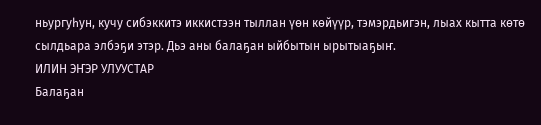ньургуһун, кучу сибэккитэ иккистээн тыллан үөн көйүүр, тэмэрдьигэн, лыах кытта көтө сылдьара элбэҕи этэр. Дьэ аны балаҕан ыйбытын ырытыаҕыҥ.
ИЛИН ЭҤЭР УЛУУСТАР
Балаҕан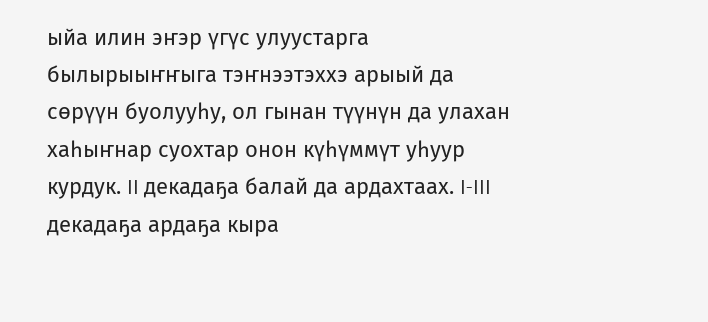ыйа илин эҥэр үгүс улуустарга былырыыҥҥыга тэҥнээтэххэ арыый да сөрүүн буолууһу, ол гынан түүнүн да улахан хаһыҥнар суохтар онон күһүммүт уһуур курдук. II декадаҕа балай да ардахтаах. I-III декадаҕа ардаҕа кыра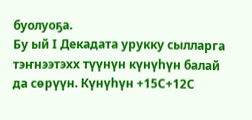буолуоҕа.
Бу ый I Декадата урукку сылларга тэҥнээтэхх түүнүн күнүһүн балай да сөрүүн. Күнүһүн +15С+12С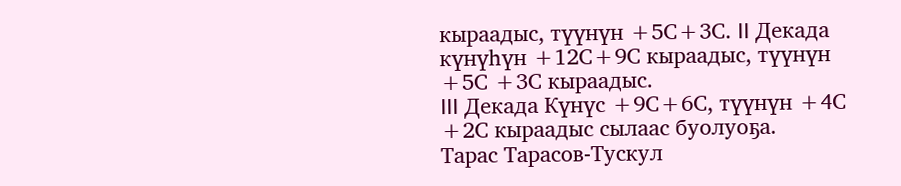кыраадыс, түүнүн +5С+3С. II Декада күнүһүн +12С+9С кыраадыс, түүнүн +5С +3С кыраадыс.
III Декада Күнүс +9С+6С, түүнүн +4С +2С кыраадыс сылаас буолуоҕа.
Тарас Тарасов-Тускул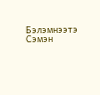Бэлэмнээтэ Сэмэн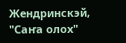Жендринскэй, "Саҥа олох"